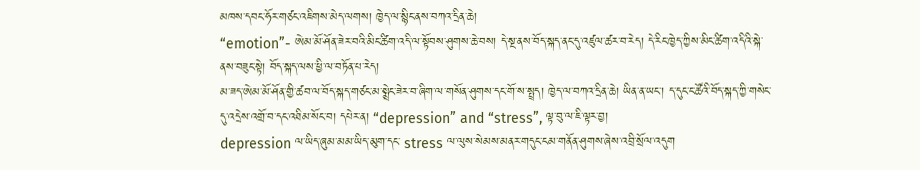མཁས་དབང་ཧོར་གཙང་འཇིགས་མེད་ལགས། ཁྱེད་ལ་སྙིང་ནས་བཀའ་དྲིན་ཆེ།
“emotion”- ཨེམ་མོ་ཤོན་ཟེར་བའི་མིང་ཚིག་འདི་ལ་སྟོབས་ཤུགས་ཆེ་བས། དེ་སྔ་ནས་བོད་སྐད་ནང་དུ་འཛུལ་ཚར་བ་རེད། དེ་རིང་ཁྱེད་ཀྱིས་མིང་ཚིག་འདིའི་སྐེ་ནས་བཟུང་སྟེ། བོད་སྐད་ལས་ཕྱི་ལ་བཏོན་པ་རེད།
མ་ཟད་ཨེམ་མོ་ཤོན་གྱི་ཚབ་ལ་བོད་སྐད་གཙང་མ་སྨྲེང་ཟེར་བ་ཞིག་ལ་གསོན་ཤུགས་དང་གོ་ས་སྤྲད། ཁྱེད་ལ་བཀའ་དྲིན་ཆེ། ཡིན་ན་ཡང་། ད་དུང་ང་ཚོའི་བོད་སྐད་ཀྱི་གསེང་དུ་འདྲེས་འགྲོ་བ་དང་འཐིམ་སོང་བ། དཔེར་ན། “depression” and “stress”, ལྟ་བུ་ལ་ཇི་ལྟར་བྱ།
depression ལ་ཡིད་ཞུམ་མམ་ཡིད་མུག་དང་ stress ལ་ལུས་སེམས་མནར་གདུང་ངམ་གནོན་ཤུགས་ཞེས་འབྲི་སྲོལ་འདུག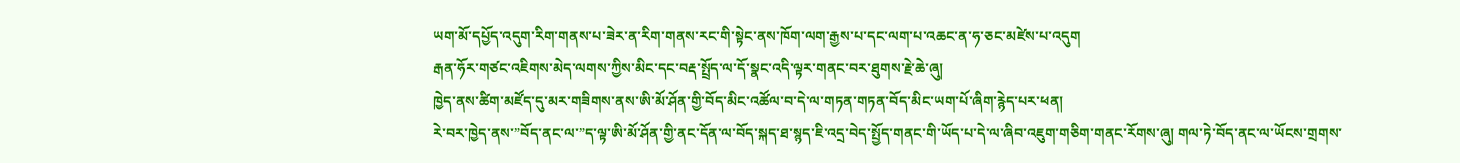ཡག་མོ་དཔྱོད་འདུག་རིག་གནས་པ་ཟེར་ན་རིག་གནས་རང་གི་སྟེང་ནས་ཁོག་ལག་རྒྱས་པ་དང་ལག་པ་འཆང་ན་ཧ་ཅང་མཛེས་པ་འདུག
རྒན་ཧོར་གཙང་འཇིགས་མེད་ལགས་ཀྱིས་མིང་དང་བརྡ་སྤྲོད་ལ་དོ་སྣང་འདི་ལྟར་གནང་བར་ཐུགས་རྗེ་ཆེ་ཞུ།
ཁྱེད་ནས་ཚིག་མཛོད་དུ་མར་གཟིགས་ནས་ཨི་མོ་ཤོན་གྱི་བོད་མིང་འཚོལ་བ་དེ་ལ་གཏན་གཏན་བོད་མིང་ཡག་པོ་ཞིག་རྙེད་པར་ཕན།
རེ་བར་ཁྱེད་ནས་”བོད་ནང་ལ་”ད་ལྟ་ཨི་མོ་ཤོན་གྱི་ནང་དོན་ལ་བོད་སྐད་ཐ་སྙད་ཇི་འདྲ་བེད་སྤྱོད་གནང་གི་ཡོད་པ་དེ་ལ་ཞིབ་འཇུག་གཅིག་གནང་རོགས་ཞུ། གལ་ཏེ་བོད་ནང་ལ་ཡོངས་གྲགས་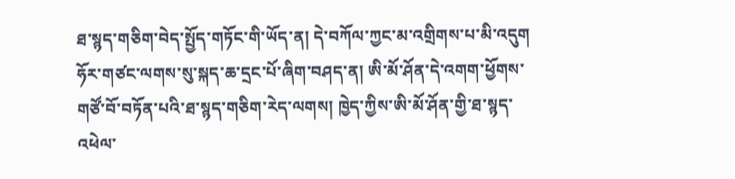ཐ་སྙད་གཅིག་བེད་སྤྱོད་གཏོང་གི་ཡོད་ན། དེ་བཀོལ་ཀྱང་མ་འགྲིགས་པ་མི་འདུག
ཧོར་གཙང་ལགས་སུ་སྐད་ཆ་དྲང་པོ་ཞིག་བཤད་ན། ཨི་མོ་ཤོན་དེ་འགག་ཕྱོགས་གཙོ་བོ་བཏོན་པའི་ཐ་སྙད་གཅིག་རེད་ལགས། ཁྱེད་ཀྱིས་ཨི་མོ་ཤོན་གྱི་ཐ་སྙད་འཕེལ་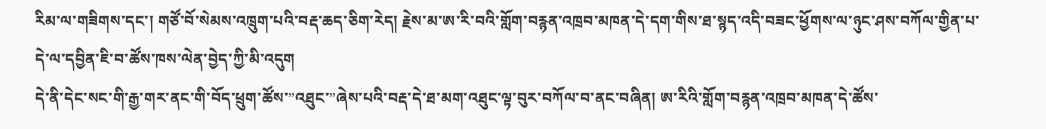རིམ་ལ་གཟིགས་དང་། གཙོ་བོ་སེམས་འཁྲུག་པའི་བརྡ་ཆད་ཅིག་རེད། རྗེས་མ་ཨ་རི་བའི་གློག་བརྙན་འཁྲབ་མཁན་དེ་དག་གིས་ཐ་སྙད་འདི་བཟང་ཕྱོགས་ལ་ཉུང་ཤས་བཀོལ་གྱིན་པ་དེ་ལ་དབྱིན་ཇི་བ་ཚོས་ཁས་ལེན་བྱེད་ཀྱི་མི་འདུག
དེ་ནི་དེང་སང་གི་རྒྱ་གར་ནང་གི་བོད་ཕྲུག་ཚོས་”འཐུང་”ཞེས་པའི་བརྡ་དེ་ཐ་མག་འཐུང་ལྟ་བུར་བཀོལ་བ་ནང་བཞིན། ཨ་རིའི་གློག་བརྙན་འཁྲབ་མཁན་དེ་ཚོས་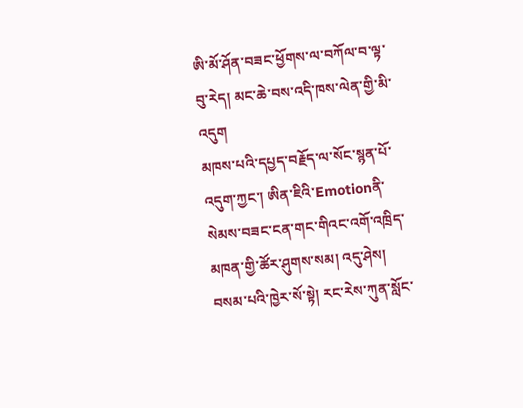ཨི་མོ་ཤོན་བཟང་ཕྱོགས་ལ་བཀོལ་བ་ལྟ་བུ་རེད། མང་ཆེ་བས་འདི་ཁས་ལེན་གྱི་མི་འདུག
མཁས་པའི་དཔྱད་བརྗོད་ལ་སོང་སྙན་པོ་འདུག་ཀྱང་། ཨིན་ཇིའི་Emotionནི་སེམས་བཟང་ངན་གང་གིའང་འགོ་འཁྲིད་མཁན་གྱི་ཚོར་ཤུགས་སམ། འདུ་ཤེས། བསམ་པའི་ཁྱེར་སོ་སྟེ། རང་རེས་ཀུན་སློང་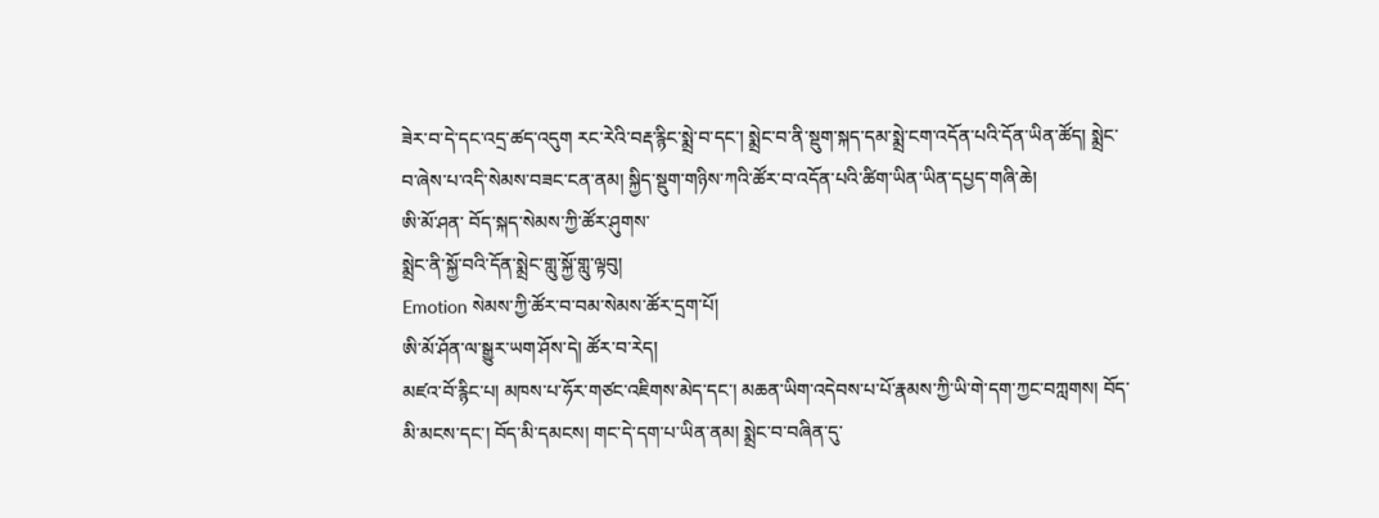ཟེར་བ་དེ་དང་འདྲ་ཚད་འདུག རང་རེའི་བརྡ་རྙིང་སྨྲེ་བ་དང་། སྨྲེང་བ་ནི་སྡུག་སྐད་དམ་སྨྲེ་ངག་འདོན་པའི་དོན་ཡིན་ཚོད། སྨྲེང་བ་ཞེས་པ་འདི་སེམས་བཟང་ངན་ནམ། སྐྱིད་སྡུག་གཉིས་ཀའི་ཚོར་བ་འདོན་པའི་ཚིག་ཡིན་ཡིན་དཔྱད་གཞི་ཆེ།
ཨི་མོ་ཤན་ བོད་སྐད་སེམས་ཀྱི་ཚོར་ཤུགས་
སྨྲེང་ནི་སྐྱོ་བའི་དོན་སྨྲེང་གླུ་སྐྱོ་གླུ་ལྟབུ།
Emotion སེམས་ཀྱི་ཚོར་བ་བམ་སེམས་ཚོར་དྲག་པོ།
ཨི་མོ་ཤོན་ལ་སྒྱུར་ཡག་ཤོས་དེ། ཚོར་བ་རེད།
མཛའ་བོ་རྙིང་པ། མཁས་པ་ཧོར་གཙང་འཇིགས་མེད་དང་། མཆན་ཡིག་འདེབས་པ་པོ་རྣམས་ཀྱི་ཡི་གེ་དག་ཀྱང་བཀླགས། བོད་མི་མངས་དང་། བོད་མི་དམངས། གང་དེ་དག་པ་ཡིན་ནམ། སྨྲེང་བ་བཞིན་དུ་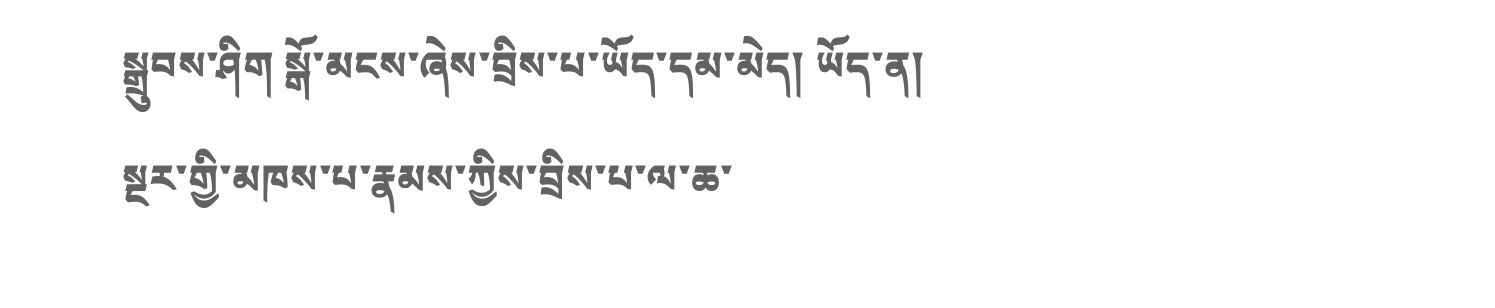སྒྲུབས་ཤིག སྒོ་མངས་ཞེས་བྲིས་པ་ཡོད་དམ་མེད། ཡོད་ན། སྔར་གྱི་མཁས་པ་རྣམས་ཀྱིས་བྲིས་པ་ལ་ཆ་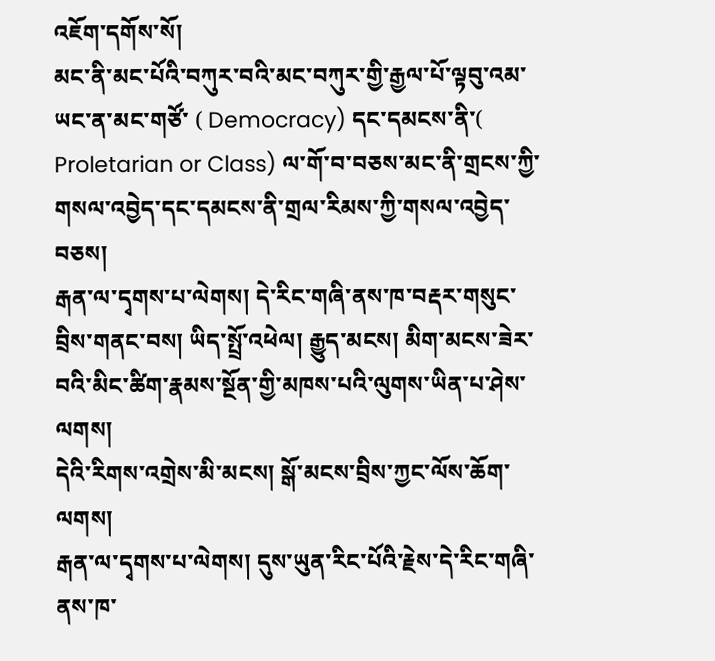འཇོག་དགོས་སོ།
མང་ནི་མང་པོའི་བཀུར་བའི་མང་བཀུར་གྱི་རྒྱལ་པོ་ལྟབུ་འམ་ཡང་ན་མང་གཙོ་ ( Democracy) དང་དམངས་ནི་( Proletarian or Class) ལ་གོ་བ་བཅས་མང་ནི་གྲངས་ཀྱི་
གསལ་འབྱེད་དང་དམངས་ནི་གྲལ་རིམས་ཀྱི་གསལ་འབྱེད་བཅས།
རྒན་ལ་དྭགས་པ་ལེགས། དེ་རིང་གཞི་ནས་ཁ་བརྡར་གསུང་བྲིས་གནང་བས། ཡིད་སྤྲོ་འཕེལ། རྒྱུད་མངས། མིག་མངས་ཟེར་བའི་མིང་ཚིག་རྣམས་སྔོན་གྱི་མཁས་པའི་ལུགས་ཡིན་པ་ཤེས་ལགས།
དེའི་རིགས་འགྲེས་མི་མངས། སྒོ་མངས་བྲིས་ཀྱང་ལོས་ཆོག་ལགས།
རྒན་ལ་དྭགས་པ་ལེགས། དུས་ཡུན་རིང་པོའི་རྗེས་དེ་རིང་གཞི་ནས་ཁ་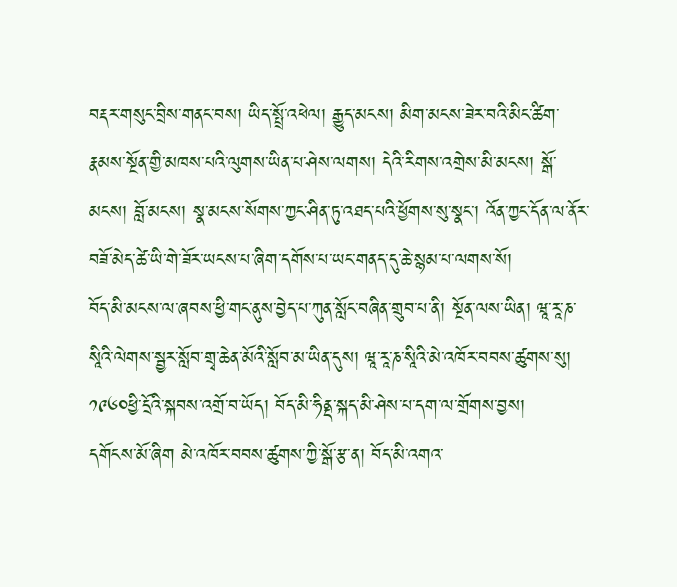བརྡར་གསུང་བྲིས་གནང་བས། ཡིད་སྤྲོ་འཕེལ། རྒྱུད་མངས། མིག་མངས་ཟེར་བའི་མིང་ཚིག་རྣམས་སྔོན་གྱི་མཁས་པའི་ལུགས་ཡིན་པ་ཤེས་ལགས། དེའི་རིགས་འགྲེས་མི་མངས། སྒོ་མངས། བློ་མངས། སྣ་མངས་སོགས་ཀྱང་ཤིན་ཏུ་འཐད་པའི་ཕྱོགས་སུ་སྣང་། འོན་ཀྱང་དོན་ལ་ནོར་བཟོ་མེད་ཚེ་ཡི་གེ་ཟོར་ཡངས་པ་ཞིག་དགོས་པ་ཡང་གནད་དུ་ཆེ་སྙམ་པ་ལགས་སོ།
བོད་མི་མངས་ལ་ཞབས་ཕྱི་གང་ནུས་བྱེད་པ་ཀུན་སློང་བཞིན་གྲུབ་པ་ནི། སྔོན་ལས་ཡིན། ཝཱ་རཱ་ཎ་སཱིའི་ལེགས་སྦྱར་སློབ་གྲྭ་ཆེན་མོའི་སློབ་མ་ཡིན་དུས། ཝཱ་རཱ་ཎ་སཱིའི་མེ་འཁོར་བབས་ཚུགས་སུ། ༡༩༦༠ཕྱི་དྲོའི་སྐབས་འགྲོ་བ་ཡོད། བོད་མི་ཧིནྡ་སྐད་མི་ཤེས་པ་དག་ལ་གྲོགས་བྱས།
དགོངས་མོ་ཞིག མེ་འཁོར་བབས་ཚུགས་ཀྱི་སྒོ་རྩ་ན། བོད་མི་འགའ་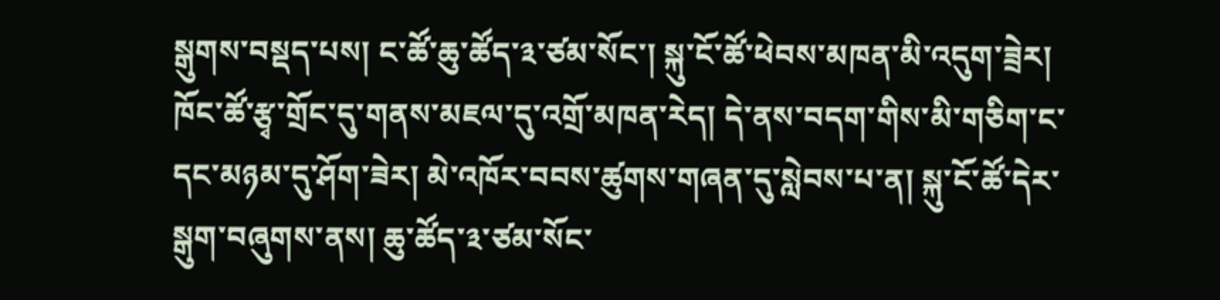སྒུགས་བསྡད་པས། ང་ཚོ་ཆུ་ཚོད་༣་ཙམ་སོང་། སྐུ་ངོ་ཚོ་ཕེབས་མཁན་མི་འདུག་ཟྲེར། ཁོང་ཚོ་རྩྭ་གྲོང་དུ་གནས་མཇལ་དུ་འགྲོ་མཁན་རེད། དེ་ནས་བདག་གིས་མི་གཅིག་ང་དང་མཉམ་དུ་ཤོག་ཟེར། མེ་འཁོར་བབས་ཚུགས་གཞན་དུ་སླེབས་པ་ན། སྐུ་ངོ་ཚོ་དེར་སྒུག་བཞུགས་ནས། ཆུ་ཚོད་༣་ཙམ་སོང་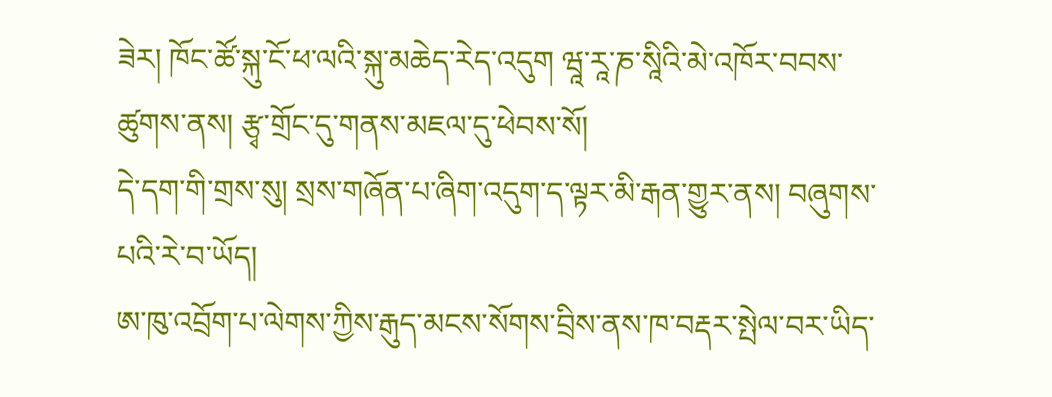ཟེར། ཁོང་ཚོ་སྐུ་ངོ་ཕ་ལའི་སྐུ་མཆེད་རེད་འདུག ཝཱ་རཱ་ཎ་སཱིའི་མེ་འཁོར་བབས་ཚུགས་ནས། རྩྭ་གྲོང་དུ་གནས་མཇལ་དུ་ཕེབས་སོ།
དེ་དག་གི་གྲས་སུ། སྲས་གཞོན་པ་ཞིག་འདུག་ད་ལྟར་མི་རྒན་གྱུར་ནས། བཞུགས་པའི་རེ་བ་ཡོད།
ཨ་ཁུ་འབྲོག་པ་ལེགས་ཀྱིས་རྒུད་མངས་སོགས་བྲིས་ནས་ཁ་བརྡར་སྤེལ་བར་ཡིད་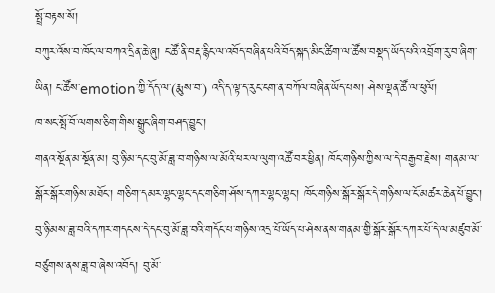སྤྲོ་བརྟས་སོ།
བཀུར་འོས་བ་ཁོང་ལ་བཀའ་དྲིན་ཆེ་ཞུ། ང་ཚོ་ནི་བརྡ་རྙིང་ལ་འབོད་བཞིན་པའི་བོད་སྐད་མིང་ཚིག་ལ་ཚོས་བསྡད་ཡོད་པའི་འབྲོག་རུ་བ་ཞིག་ཡིན། ང་ཚོས་emotion་ཀྱི་དོད་ལ་(རྨུས་བ་) འདི་ད་ལྟ་ད་རུང་ངག་ན་བཀོལ་བཞིན་ཡོད་པས། ཤེས་ལྡན་ཚོ་ལ་ཕུལོ།
ཁ་སང་སྤོ་བོ་ལགས་ཅིག་གིས་སྒྲུང་ཞིག་བཤད་བྱུང་།
གནའ་སྔོན་མ་སྔོན་མ། བུ་ཉི་མ་དང་བུ་མོ་ཟླ་བ་གཉིས་ལ་མོའི་ཕར་ལ་ལུག་འཚོ་བར་ཕྱིན། ཁོང་གཉིས་ཀྱིས་ལ་དེ་བརྒྱབ་རྗེས། གནམ་ལ་སྒོར་སྒོར་གཉིས་མཐོང་། གཅིག་དམར་ལྷང་ལྷང་དང་གཅིག་ཤོས་དཀར་ལྷང་ལྷང་། ཁོང་གཉིས་སྒོར་སྒོར་དེ་གཉིས་ལ་ངོ་མཚར་ཆེན་པོ་བྱུང་། བུ་ཉི་མས་ཟླ་བའི་དཀར་གདངས་དེ་དང་བུ་མོ་ཟླ་བའི་གདོང་པ་གཉིས་འདྲ་པོ་ཡོད་པ་ཤེས་ནས་གནམ་གྱི་སྒོར་སྒོར་དཀར་པོ་དེ་ལ་མཛུབ་མོ་བཙུགས་ནས་ཟླ་བ་ཞེས་འབོད། བུ་མོ་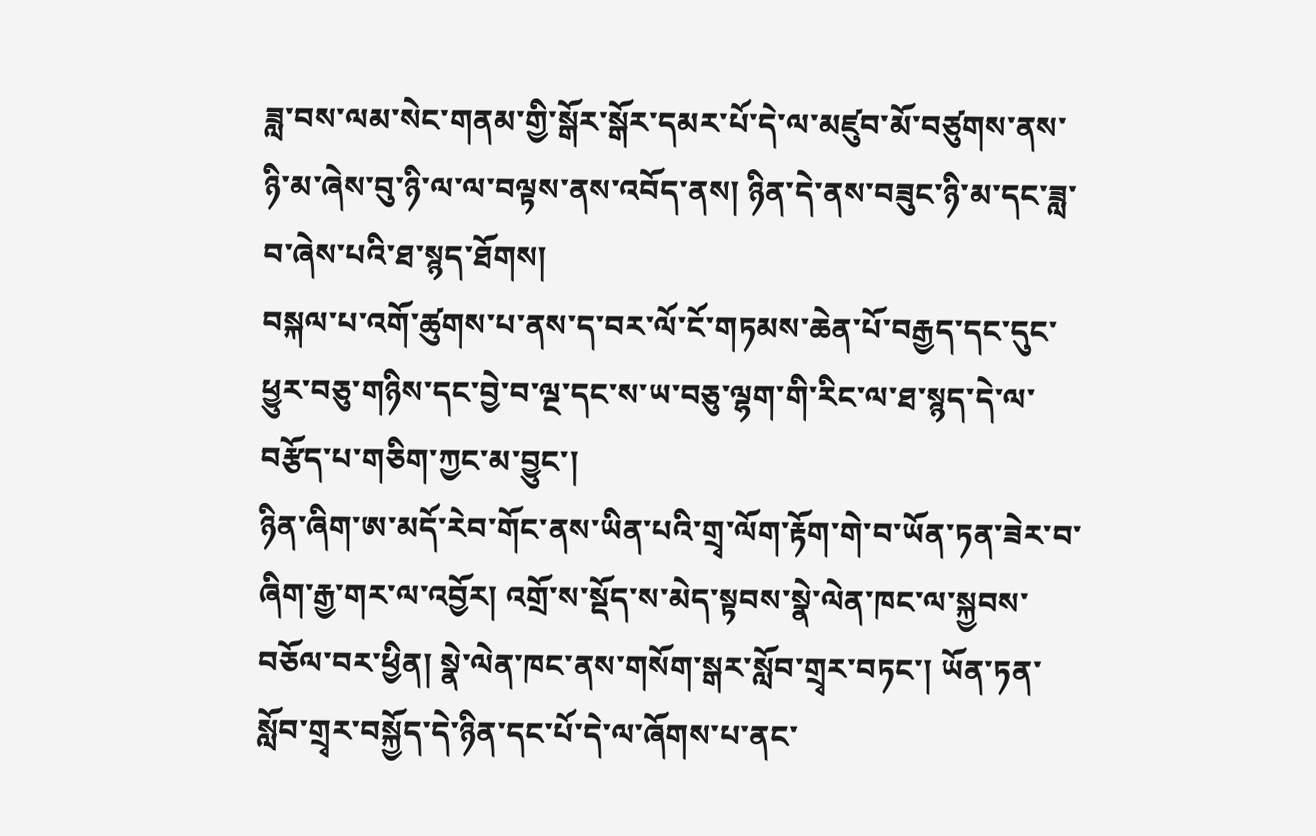ཟླ་བས་ལམ་སེང་གནམ་གྱི་སྒོར་སྒོར་དམར་པོ་དེ་ལ་མཛུབ་མོ་བཙུགས་ནས་ཉི་མ་ཞེས་བུ་ཉི་ལ་ལ་བལྟས་ནས་འབོད་ནས། ཉིན་དེ་ནས་བཟུང་ཉི་མ་དང་ཟླ་བ་ཞེས་པའི་ཐ་སྙད་ཐོགས།
བསྐལ་པ་འགོ་ཚུགས་པ་ནས་ད་བར་ལོ་ངོ་གཏམས་ཆེན་པོ་བརྒྱད་དང་དུང་ཕྱུར་བཅུ་གཉིས་དང་བྱེ་བ་ལྔ་དང་ས་ཡ་བཅུ་ལྷག་གི་རིང་ལ་ཐ་སྙད་དེ་ལ་བརྩོད་པ་གཅིག་ཀྱང་མ་བྱུང་།
ཉིན་ཞིག་ཨ་མདོ་རེབ་གོང་ནས་ཡིན་པའི་གྲྭ་ལོག་རྟོག་གེ་བ་ཡོན་ཏན་ཟེར་བ་ཞིག་རྒྱ་གར་ལ་འབྱོར། འགྲོ་ས་སྡོད་ས་མེད་སྟབས་སྣེ་ལེན་ཁང་ལ་སྐྱབས་བཅོལ་བར་ཕྱིན། སྣེ་ལེན་ཁང་ནས་གསོག་སྒར་སློབ་གྲྭར་བཏང་། ཡོན་ཏན་སློབ་གྲྭར་བསྐྱོད་དེ་ཉིན་དང་པོ་དེ་ལ་ཞོགས་པ་ནང་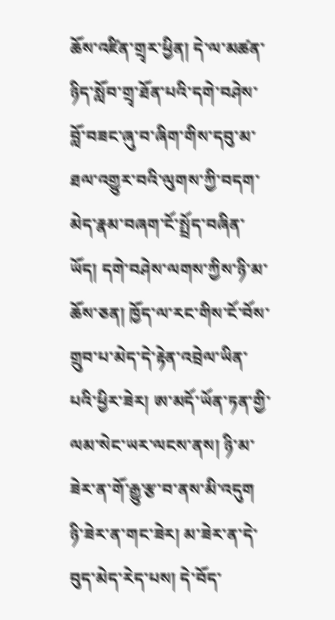ཆོས་འཛིན་གྲྭར་ཕྱིན། དེ་ལ་མཚན་ཉིད་སློབ་གྲྭ་ཐོན་པའི་དགེ་བཤེས་བློ་བཟང་ཞུ་བ་ཞིག་གིས་དབུ་མ་ཐལ་འགྱུར་བའི་ལུགས་ཀྱི་བདག་མེད་རྣམ་བཞག་ངོ་སྤྲོད་བཞིན་ཡོད། དགེ་བཤེས་ལགས་ཀྱིས་ཉི་མ་ཆོས་ཅན། ཁྱོད་ལ་རང་གིས་ངོ་བོས་གྲུབ་པ་མེད་དེ་རྟེན་འབྲེལ་ཡིན་པའི་ཕྱིར་ཟེར། ཨ་མདོ་ཡོན་ཏན་གྱི་ལམ་སེང་ཡར་ལངས་ནས། ཉི་མ་ཟེར་ན་གོ་རྒྱུ་རྩ་བ་ནས་མི་འདུག ཉི་ཟེར་ན་གང་ཟེར། མ་ཟེར་ན་དེ་བུད་མེད་རེད་པས། དེ་བོད་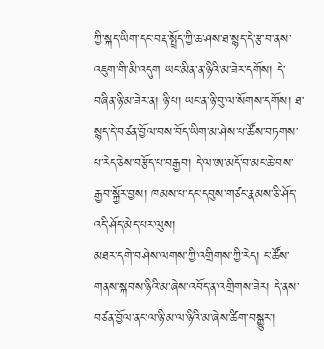ཀྱི་སྐད་ཡིག་དང་བརྡ་སྤྲོད་ཀྱི་ཆ་ཤས་ཐ་སྙད་དེ་རྩ་བ་ནས་འཇུག་གི་མི་འདུག ཡང་མིན་ན་ཉིའི་མ་ཟེར་དགོས། དེ་བཞིན་ཉི་མ་ཟེར་ན། ཉི་པ། ཡང་ན་ཉི་བུ་ལ་སོགས་དགོས། ཐ་སྙད་དེ་བཙན་བྱོལ་བས་བོད་ཡིག་མ་ཤེས་པ་ཚོས་བཏགས་པ་རེད་ཅེས་བརྩོད་པ་བརྒྱབ། དེ་ལ་ཨ་མདོ་བ་མང་ཆེ་བས་རྒྱབ་སྐྱོར་བྱས། ཁམས་པ་དང་དབུས་གཙང་རྣམས་ཅི་ཤོད་འདི་ཤོད་མེད་པར་ལུས།
མཐར་དགེ་བཤེས་ལགས་ཀྱི་འགྲིགས་ཀྱི་རེད། ང་ཚོས་གནས་སྐབས་ཉིའི་མ་ཞེས་འབོད་ན་འགྲིགས་ཟེར། དེ་ནས་བཙན་བྱོལ་ནང་ལ་ཉི་མ་ལ་ཉིའི་མ་ཞེས་ཚིག་བསྒྱུར་།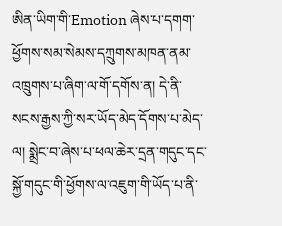ཨིན་ཡིག་གི་Emotion ཞེས་པ་དགག་ཕྱོགས་སམ་སེམས་དཀྲུགས་མཁན་ནམ་འཁྲུགས་པ་ཞིག་ལ་གོ་དགོས་ན། དེ་ནི་སངས་རྒྱས་ཀྱི་སར་ཡོད་མེད་དོགས་པ་མེད་ལ། སྨྲེང་བ་ཞེས་པ་ཕལ་ཆེར་དྲན་གདུང་དང་སྐྱོ་གདུང་གི་ཕྱོགས་ལ་འཇུག་གི་ཡོད་པ་ནི་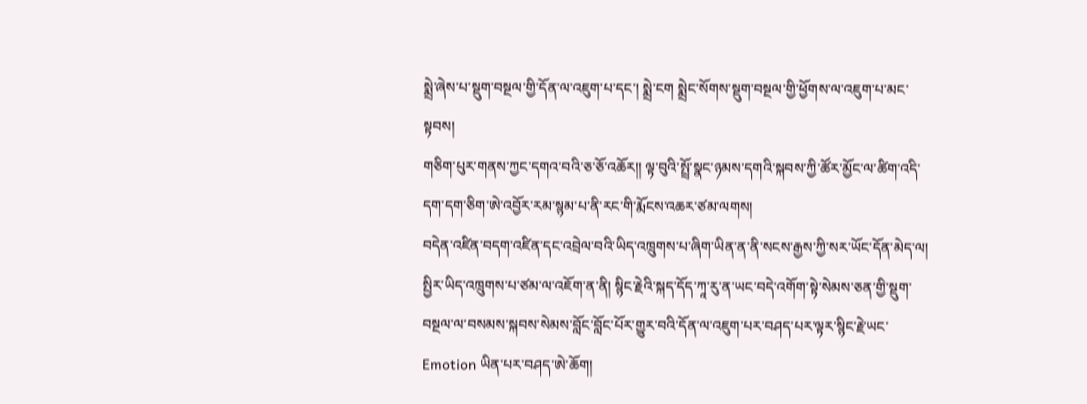སྨྲེ་ཞེས་པ་སྡུག་བསྔལ་གྱི་དོན་ལ་འཇུག་པ་དང་། སྨྲེ་ངག སྨྲེང་སོགས་སྡུག་བསྔལ་གྱི་ཕྱོགས་ལ་འཇུག་པ་མང་སྟབས།
གཅིག་པུར་གནས་ཀྱང་དགའ་བའི་ཅ་ཅོ་འཆོར།། ལྟ་བུའི་སྤྲོ་སྣང་ཉམས་དགའི་སྐབས་ཀྱི་ཚོར་མྱོང་ལ་ཚིག་འདི་དག་དག་ཅིག་ཨེ་འབྱོར་རམ་སྙམ་པ་ནི་རང་གི་རྨོངས་འཆར་ཙམ་ལགས།
བདེན་འཛིན་བདག་འཛིན་དང་འབྲེལ་བའི་ཡིད་འཁྲུགས་པ་ཞིག་ཡིན་ན་ནི་སངས་རྒྱས་ཀྱི་སར་ཡོང་དོན་མེད་ལ། སྤྱིར་ཡིད་འཁྲུགས་པ་ཙམ་ལ་འཇོག་ན་ནི། སྙིང་རྗེའི་སྐད་དོད་ཀཱ་རུ་ན་ཡང་བདེ་འགོག་སྟེ་སེམས་ཅན་གྱི་སྡུག་བསྔལ་ལ་བསམས་སྐབས་སེམས་བློང་བློང་པོར་གྱུར་བའི་དོན་ལ་འཇུག་པར་བཤད་པར་ལྟར་སྙིང་རྗེ་ཡང་Emotion ཡིན་པར་བཤད་ཨེ་ཆོག།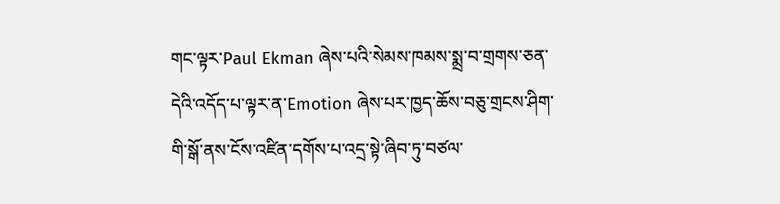གང་ལྟར་Paul Ekman ཞེས་པའི་སེམས་ཁམས་སྨྲ་བ་གྲགས་ཅན་དེའི་འདོད་པ་ལྟར་ན་Emotion ཞེས་པར་ཁྱད་ཆོས་བཅུ་གྲངས་ཤིག་གི་སྒོ་ནས་ངོས་འཛིན་དགོས་པ་འདྲ་སྟེ་ཞིབ་ཏུ་བཙལ་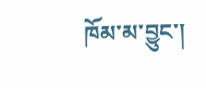ཁོམ་མ་བྱུང་།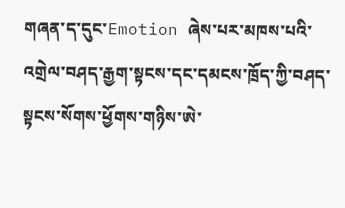གཞན་ད་དུང་Emotion ཞེས་པར་མཁས་པའི་འགྲེལ་བཤད་རྒྱག་སྟངས་དང་དམངས་ཁྲོད་ཀྱི་བཤད་སྟངས་སོགས་ཕྱོགས་གཉིས་ཨེ་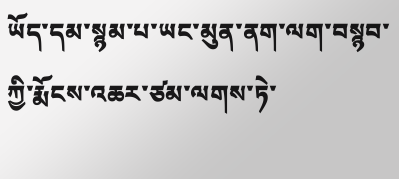ཡོད་དམ་སྙམ་པ་ཡང་མུན་ནག་ལག་བསྙབ་ཀྱི་རྨོངས་འཆར་ཙམ་ལགས་ཏེ་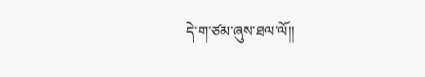དེ་ག་ཙམ་ཞུས་ཐལ་ལོ།།